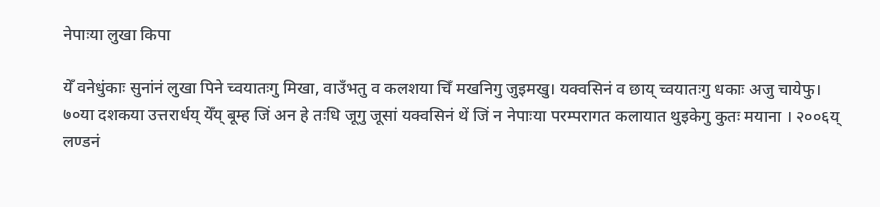नेपाःया लुखा किपा

येँ वनेधुंकाः सुनांनं लुखा पिने च्वयातःगु मिखा, वाउँभतु व कलशया चिँ मखनिगु जुइमखु। यक्वसिनं व छाय् च्वयातःगु धकाः अजु चायेफु। ७०या दशकया उत्तरार्धय् येँय् बूम्ह जिं अन हे तःधि जूगु जूसां यक्वसिनं थें जिं न नेपाःया परम्परागत कलायात थुइकेगु कुतः मयाना । २००६य् लण्डनं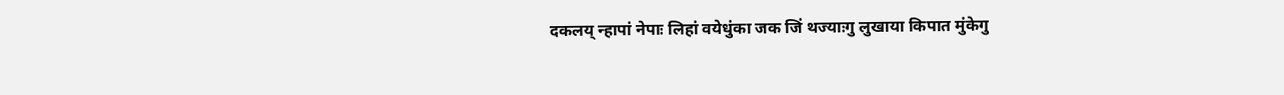दकलय् न्हापां नेपाः लिहां वयेधुंका जक जिं थज्याःगु लुखाया किपात मुंकेगु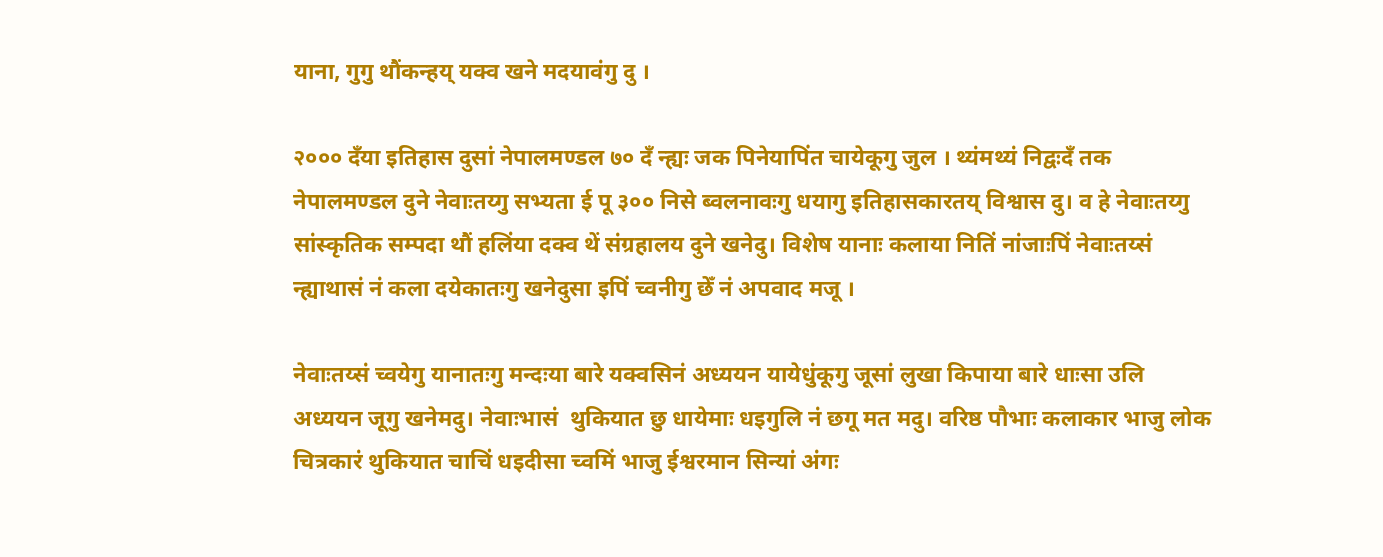याना, गुगु थौंकन्हय् यक्व खने मदयावंगु दु ।

२००० दँया इतिहास दुसां नेपालमण्डल ७० दँ न्ह्यः जक पिनेयापिंत चायेकूगु जुल । थ्यंमथ्यं निद्वःदँ तक नेपालमण्डल दुने नेवाःतय्गु सभ्यता ई पू ३०० निसे ब्वलनावःगु धयागु इतिहासकारतय् विश्वास दु। व हे नेवाःतय्गु सांस्कृतिक सम्पदा थौं हलिंया दक्व थें संग्रहालय दुने खनेदु। विशेष यानाः कलाया नितिं नांजाःपिं नेवाःतय्सं न्ह्याथासं नं कला दयेकातःगु खनेदुसा इपिं च्वनीगु छेँ नं अपवाद मजू ।

नेवाःतय्सं च्वयेगु यानातःगु मन्दःया बारे यक्वसिनं अध्ययन यायेधुंकूगु जूसां लुखा किपाया बारे धाःसा उलि अध्ययन जूगु खनेमदु। नेवाःभासं  थुकियात छु धायेमाः धइगुलि नं छगू मत मदु। वरिष्ठ पौभाः कलाकार भाजु लोक चित्रकारं थुकियात चाचिं धइदीसा च्वमिं भाजु ईश्वरमान सिन्यां अंगः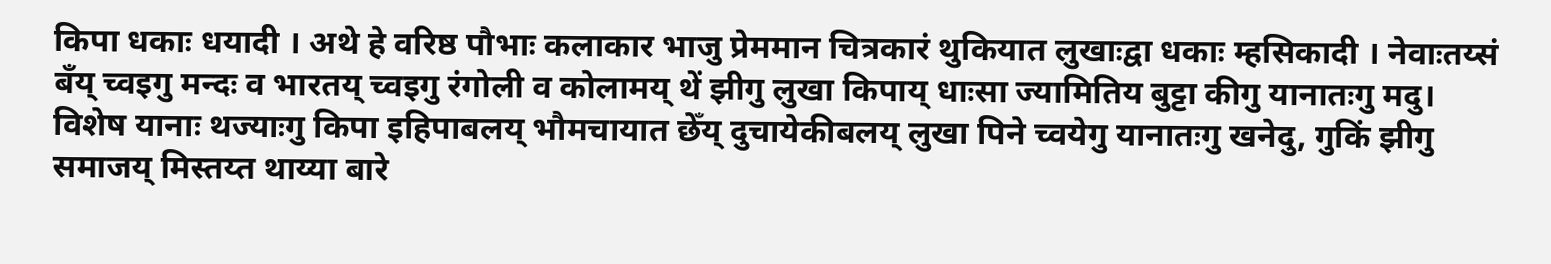किपा धकाः धयादी । अथे हे वरिष्ठ पौभाः कलाकार भाजु प्रेममान चित्रकारं थुकियात लुखाःद्वा धकाः म्हसिकादी । नेवाःतय्सं बँय् च्वइगु मन्दः व भारतय् च्वइगु रंगोली व कोलामय् थें झीगु लुखा किपाय् धाःसा ज्यामितिय बुट्टा कीगु यानातःगु मदु। विशेष यानाः थज्याःगु किपा इहिपाबलय् भौमचायात छेँय् दुचायेकीबलय् लुखा पिने च्वयेगु यानातःगु खनेदु, गुकिं झीगु समाजय् मिस्तय्त थाय्या बारे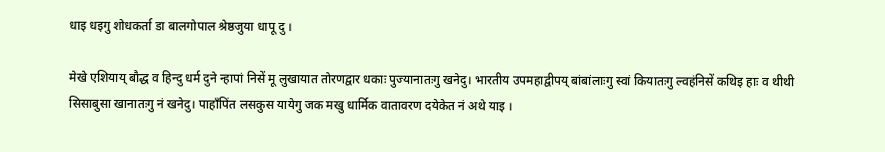धाइ धइगु शोधकर्ता डा बालगोपाल श्रेष्ठजुया धापू दु ।

मेखे एशियाय् बौद्ध व हिन्दु धर्म दुने न्हापां निसें मू लुखायात तोरणद्वार धकाः पुज्यानातःगु खनेदु। भारतीय उपमहाद्वीपय् बांबांलाःगु स्वां कियातःगु ल्वहंनिसें कथिइ हाः व थीथी सिसाबुसा खानातःगु नं खनेदु। पाहाँपिंत लसकुस यायेगु जक मखु धार्मिक वातावरण दयेकेत नं अथे याइ ।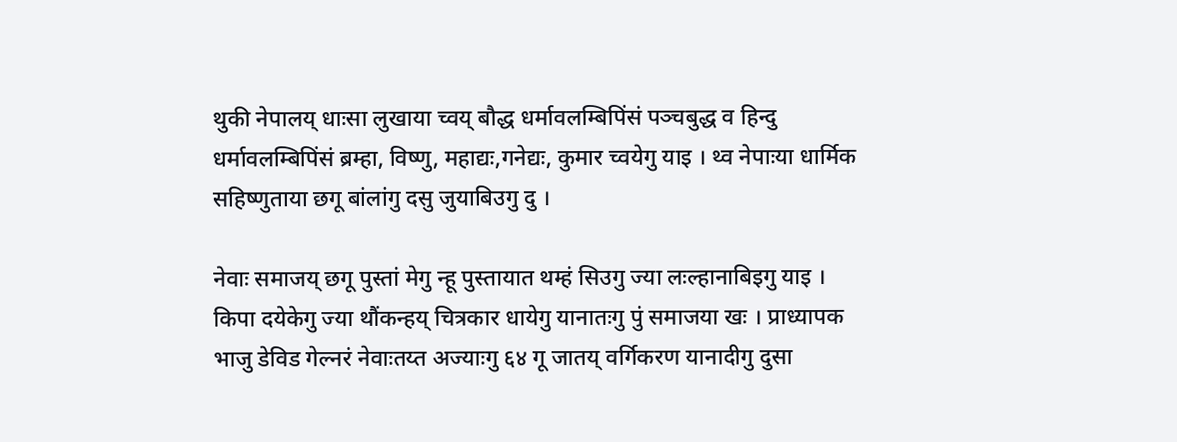थुकी नेपालय् धाःसा लुखाया च्वय् बौद्ध धर्मावलम्बिपिंसं पञ्चबुद्ध व हिन्दु धर्मावलम्बिपिंसं ब्रम्हा, विष्णु, महाद्यः,गनेद्यः, कुमार च्वयेगु याइ । थ्व नेपाःया धार्मिक सहिष्णुताया छगू बांलांगु दसु जुयाबिउगु दु ।

नेवाः समाजय् छगू पुस्तां मेगु न्हू पुस्तायात थम्हं सिउगु ज्या लःल्हानाबिइगु याइ । किपा दयेकेगु ज्या थौंकन्हय् चित्रकार धायेगु यानातःगु पुं समाजया खः । प्राध्यापक भाजु डेविड गेल्नरं नेवाःतय्त अज्याःगु ६४ गू जातय् वर्गिकरण यानादीगु दुसा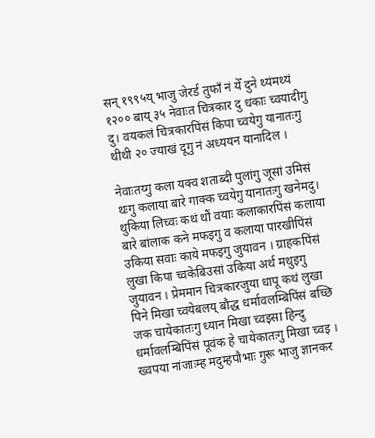सन् १९९५य् भाजु जेरर्ड तुफाँ नं येँ दुने थ्यंमथ्यं १२०० बाय् ३५ नेवाःत चित्रकार दु धकाः च्वयादीगु दु। वयकलं चित्रकारपिंसं किपा च्वयेगु यानातःगु थीथी २० ज्याखं दूगु नं अध्ययन यानादिल ।

नेवाःतय्गु कला यक्व शताब्दी पुलांगु जूसां उमिसं थःगु कलाया बारे गाक्क च्वयेगु यानातःगु खनेमदु। थुकिया लिच्वः कथं थौं वयाः कलाकारपिंसं कलाया बारे बांलाक कने मफइगु व कलाया पारखीपिंसं उकिया सवाः काये मफइगु जुयावन । ग्राहकपिंसं लुखा किपा च्वकेबिउसां उकिया अर्थ मथुइगु जुयावन । प्रेममान चित्रकारजुया धापू कथं लुखा पिने मिखा च्वयेबलय् बौद्ध धर्मावलम्बिपिंसं बच्छि जक चायेकातःगु ध्यान मिखा च्वइसा हिन्दु धर्मावलम्बिपिंसं पूवंक हे चायेकातःगु मिखा च्वइ । ख्वपया नांजाःम्ह मदुम्हपौभाः गुरू भाजु ज्ञानकर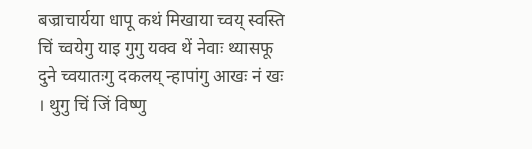बज्राचार्यया धापू कथं मिखाया च्वय् स्वस्ति चिं च्वयेगु याइ गुगु यक्व थें नेवाः थ्यासफू दुने च्वयातःगु दकलय् न्हापांगु आखः नं खः । थुगु चिं जिं विष्णु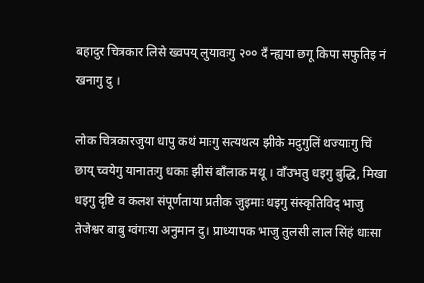बहादुर चित्रकार लिसे ख्वपय् लुयावःगु २०० दँ न्ह्यया छगू किपा सफुतिइ नं खनागु दु ।

लोक चित्रकारजुया धापु कथं माःगु सत्यथत्य झीके मदुगुलिं थज्याःगु चिं छाय् च्वयेगु यानातःगु धकाः झीसं बाँलाक मथू । वाँउभतु धइगु बुद्धि, मिखा धइगु दृष्टि व कलश संपूर्णताया प्रतीक जुइमाः धइगु संस्कृतिविद् भाजु तेजेश्वर बाबु ग्वंगःया अनुमान दु। प्राध्यापक भाजु तुलसी लाल सिंहं धाःसा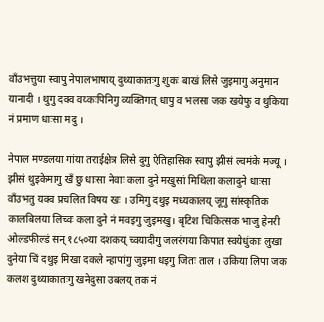वाँउभत्तुया स्वापु नेपालभाषाय् दुथ्याकातःगु शुकः बाखं लिसे जुइमागु अनुमान यानादी । थुगु दक्व वय्कःपिनिगु व्यक्तिगत् धापु व भलसा जक खयेफु व थुकिया नं प्रमाण धाःसा मदु ।

नेपाल मण्डलया गांया तराईक्षेत्र लिसे दुगु ऐतिहासिक स्वापु झीसं ल्वमंके मज्यू । झीसं थुइकेमागु खँ छु धाःसा नेवाः कला दुने मखुसां मिथिला कलादुने धाःसा वाँउभतु यक्व प्रचलित विषय खः । उमिगु दथुइ मध्यकालय् जूगु सांस्कृतिक कालबिलया लिच्वः कला दुने नं मवइगु जुइमखु। बृटिश चिकित्सक भाजु हेनरी ओल्डफील्डं सन् १८५०या दशकय् च्वयादीगु जलरंगया किपात स्वयेधुंकाः लुखा दुनेया चिं दथुइ मिखा दकले न्हापांगु जुइमा धइगु जितः ताल । उकिया लिपा जक कलश दुथ्याकातःगु खनेदुसा उबलय् तक नं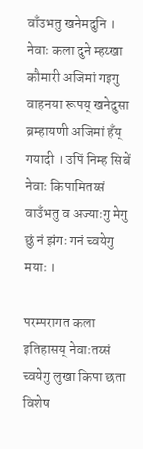वाँउभतु खनेमदुनि । नेवाः कला दुने म्हय्खा कौमारी अजिमां गइगु वाहनया रूपय् खनेदुसा ब्रम्हायणी अजिमां हँय् गयादी । उपिं निम्ह सिबें नेवाः किपामितय्सं वाउँभतु व अज्याःगु मेगु छुं नं झंगः गनं च्वयेगु मयाः ।

परम्परागत कला इतिहासय् नेवाःतय्सं च्वयेगु लुखा किपा छता विशेष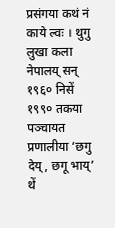प्रसंगया कथं नं काये ल्वः । थुगु लुखा कला नेपालय् सन् १९६० निसें १९९० तकया पञ्चायत प्रणालीया ‘छगु देय्, छगू भाय्’ थें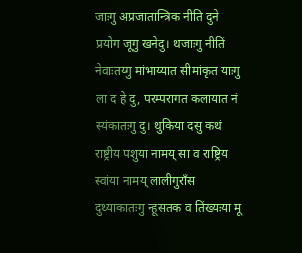जाःगु अप्रजातान्त्रिक नीति दुने प्रयोग जूगु खनेदु। थजाःगु नीतिं नेवाःतय्गु मांभाय्यात सीमांकृत याःगु ला द हे दु, परम्परागत कलायात नं स्यंकातःगु दु। थुकिया दसु कथं राष्ट्रीय पशुया नामय् सा व राष्ट्रिय स्वांया नामय् लालीगुराँस दुथ्याकातःगु न्हूसतक व तिंख्यःया मू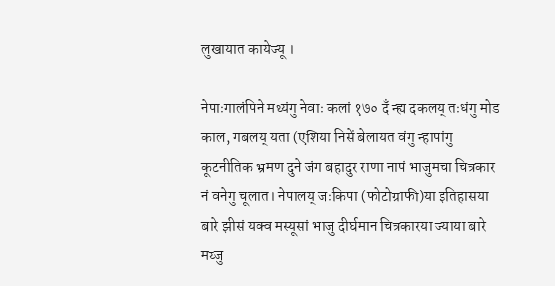लुखायात कायेज्यू ।

नेपाःगालंपिने मथ्यंगु नेवाः कलां १७० दँ न्ह्य दकलय् तःधंगु मोड काल, गबलय् यता (एशिया निसें बेलायत वंगु न्हापांगु कूटनीतिक भ्रमण दुने जंग बहादुर राणा नापं भाजुमचा चित्रकार नं वनेगु चूलात। नेपालय् जःकिपा (फोटोग्राफी)या इतिहासया बारे झीसं यक्व मस्यूसां भाजु दीर्घमान चित्रकारया ज्याया बारे मय्जु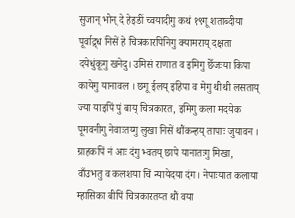सुजान् भोन् दे हेइडीं च्वयादीगु कथं १९गू शताब्दीया पूर्वाद्र्ध निसें हे चित्रकारपिनिगु क्यामराय् दक्षता दयेधुंकूगु खनेदु। उमिसं राणात व इमिगु छेँजःया किपा कायेगु यानावल । छगू ईलय् इहिपा व मेगु थीथी लसताय् ज्या याइपिं पुं बाय् चित्रकारत, इमिगु कला मदयेक पूमवनीगु नेवाःतय्गु लुखा निसें थौंकन्हय् तापाः जुयावन । ग्राहकपिं नं आः दंगु भ्वतय् छापे यानातःगु मिखा, वाँउभतु व कलशया चिं न्यायेदया दंग। नेपाःयात कलाया म्हासिका बीपिं चित्रकारतय्त थौं वया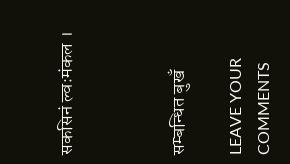सकसिनं ल्वःमंकल ।



सम्बन्धित बुखँ

LEAVE YOUR COMMENTS